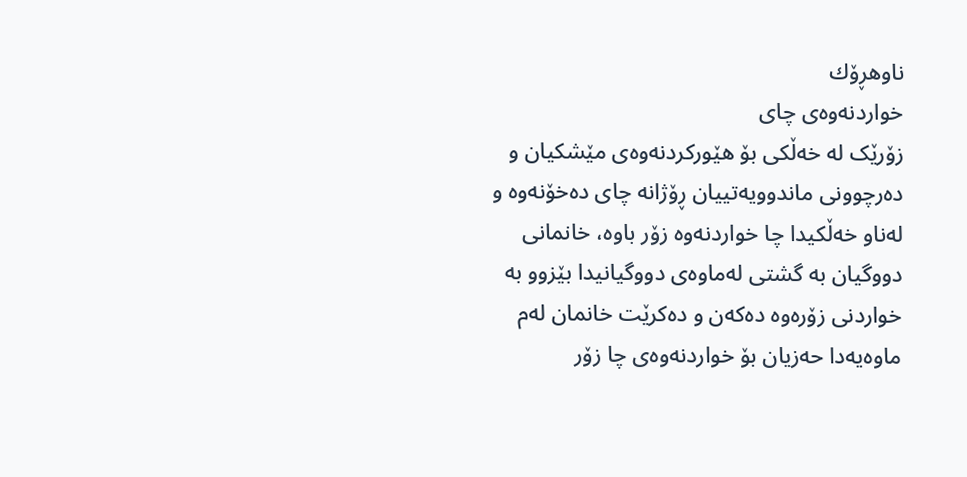ناوهڕۆك
خواردنەوەی چای
زۆرێک لە خەڵکی بۆ هێورکردنەوەی مێشکیان و دەرچوونی ماندوویەتییان ڕۆژانە چای دەخۆنەوە و لەناو خەڵکیدا چا خواردنەوە زۆر باوە، خانمانی دووگیان بە گشتی لەماوەی دووگیانیدا بێزوو بە خواردنی زۆرەوە دەکەن و دەکرێت خانمان لەم ماوەیەدا حەزیان بۆ خواردنەوەی چا زۆر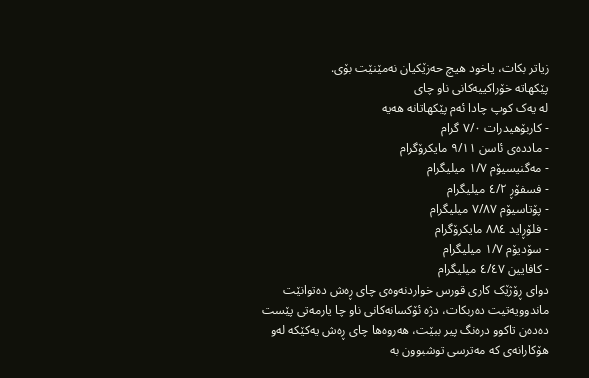زیاتر بکات، یاخود هیچ حەزێکیان نەمێنێت بۆی.
پێکهاتە خۆراکییەکانی ناو چای
لە یەک کوپ چادا ئەم پێکهاتانە هەیە
- کاربۆهیدرات ٧/٠ گرام
- ماددەی ئاسن ٩/١١ مایکرۆگرام
- مەگنیسیۆم ١/٧ میلیگرام
- فسفۆڕ ٤/٢ میلیگرام
- پۆتاسیۆم ٧/٨٧ میلیگرام
- فلۆڕاید ٨٨٤ مایکرۆگرام
- سۆدیۆم ١/٧ میلیگرام
- کافایین ٤/٤٧ میلیگرام
دوای ڕۆژێک کاری قورس خواردنەوەی چای ڕەش دەتوانێت ماندوویەتیت دەربکات، دژە ئۆکسانەکانی ناو چا یارمەتی پێست دەدەن تاکوو درەنگ پیر ببێت، هەروەها چای ڕەش یەکێکە لەو هۆکارانەی کە مەترسی توشبوون بە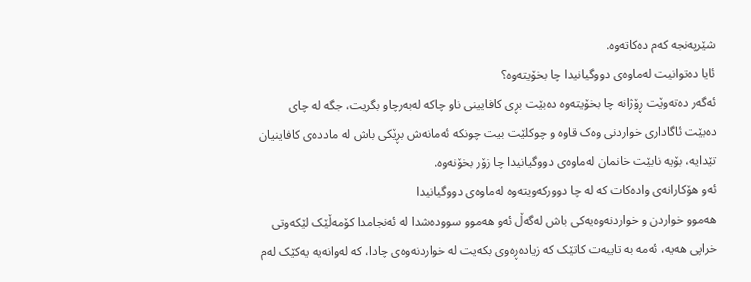شێرپەنجە کەم دەکاتەوە.
ئایا دەتوانیت لەماوەی دووگیانیدا چا بخۆیتەوە؟
ئەگەر دەتەوێت ڕۆژانە چا بخۆیتەوە دەبێت بڕی کافایینی ناو چاکە لەبەرچاو بگریت، جگە لە چای دەبێت ئاگاداری خواردنی وەک قاوە و چوکلێت بیت چونکە ئەمانەش بڕێکی باش لە ماددەی کافاینیان تێدایە، بۆیە نابێت خانمان لەماوەی دووگیانیدا چا زۆر بخۆنەوە.
ئەو هۆکارانەی وادەکات کە لە چا دوورکەویتەوە لەماوەی دووگیانیدا
هەموو خواردن و خواردنەوەیەکی باش لەگەڵ ئەو هەموو سوودەشدا لە ئەنجامدا کۆمەڵێک لێکەوتی خراپی هەیە، ئەمە بە تایبەت کاتێک کە زیادەڕەوی بکەیت لە خواردنەوەی چادا، کە لەوانەیە یەکێک لەم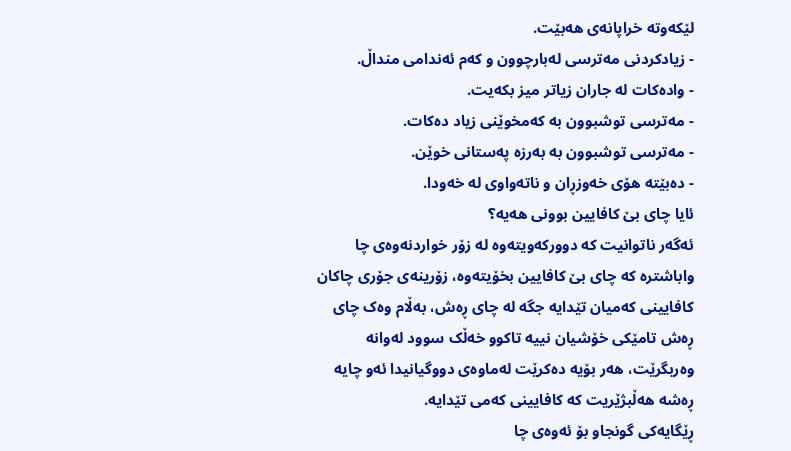لێکەوتە خراپانەی هەبێت.
- زیادکردنی مەترسی لەبارچوون و کەم ئەندامی منداڵ.
- وادەکات لە جاران زیاتر میز بکەیت.
- مەترسی توشبوون بە کەمخوێنی زیاد دەکات.
- مەترسی توشبوون بە بەرزە پەستانی خوێن.
- دەبێتە هۆی خەوزڕان و ناتەواوی لە خەودا.
ئایا چای بێ کافایین بوونی هەیە؟
ئەگەر ناتوانیت کە دوورکەویتەوە لە زۆر خواردنەوەی چا واباشترە کە چای بێ کافایین بخۆیتەوە، زۆرینەی جۆری چاکان کافایینی کەمیان تێدایە جگە لە چای ڕەش، بەڵام وەک چای ڕەش تامێکی خۆشیان نییە تاکوو خەڵک سوود لەوانە وەربگرێت، هەر بۆیە دەکرێت لەماوەی دووگیانیدا ئەو چایە ڕەشە هەڵبژێریت کە کافایینی کەمی تێدایە.
ڕێگایەکی گونجاو بۆ ئەوەی چا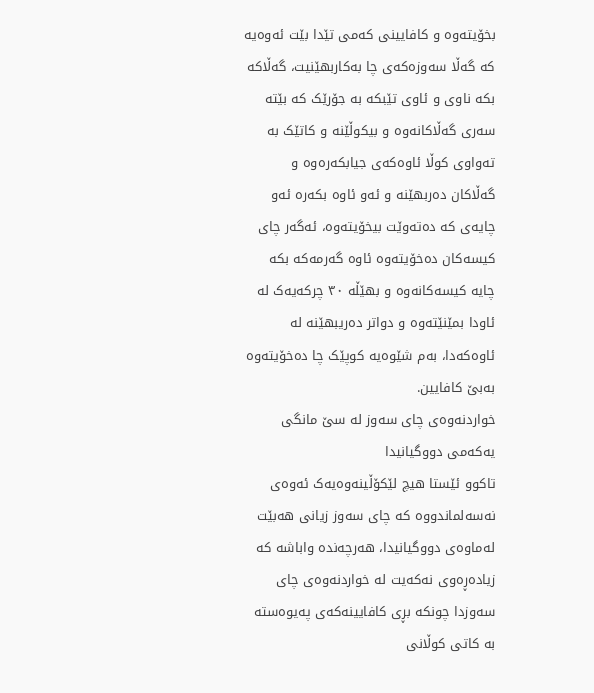بخۆیتەوە و کافایینی کەمی تێدا بێت ئەوەیە کە گەڵا سەوزەکەی چا بەکاربهێنیت، گەڵاکە بکە ناوی و ئاوی تێبکە بە جۆرێک کە بێتە سەری گەڵاکانەوە و بیکوڵێنە و کاتێک بە تەواوی کوڵا ئاوەکەی جیابکەرەوە و گەڵاکان دەربهێنە و ئەو ئاوە بکەرە ئەو چایەی کە دەتەوێت بیخۆیتەوە، ئەگەر چای کیسەکان دەخۆیتەوە ئاوە گەرمەکە بکە چایە کیسەکانەوە و بهێڵە ٣٠ چرکەیەک لە ئاودا بمێنێتەوە و دواتر دەریبهێنە لە ئاوەکەدا، بەم شێوەیە کوپێک چا دەخۆیتەوە بەبێ کافایین.
خواردنەوەی چای سەوز لە سێ مانگی یەکەمی دووگیانیدا
تاکوو ئێستا هیچ لێکۆڵینەوەیەک ئەوەی نەسەلماندووە کە چای سەوز زیانی هەبێت لەماوەی دووگیانیدا، هەرچەندە واباشە کە زیادەڕەوی نەکەیت لە خواردنەوەی چای سەوزدا چونکە بڕی کافایینەکەی پەیوەستە بە کاتی کوڵانی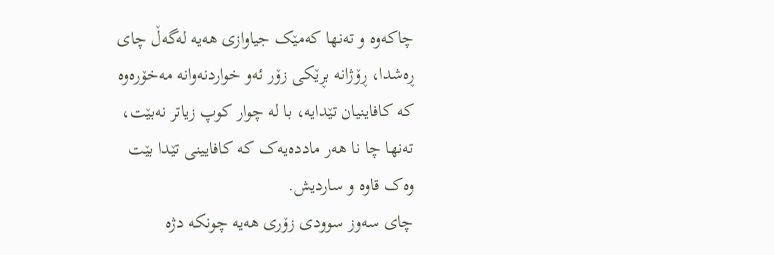چاکەوە و تەنها کەمێک جیاوازی هەیە لەگەڵ چای ڕەشدا، ڕۆژانە بڕێکی زۆر ئەو خواردنەوانە مەخۆرەوە کە کافاینیان تێدایە، با لە چوار کوپ زیاتر نەبێت، تەنها چا نا هەر ماددەیەک کە کافایینی تێدا بێت وەک قاوە و ساردیش.
چای سەوز سوودی زۆری هەیە چونکە دژە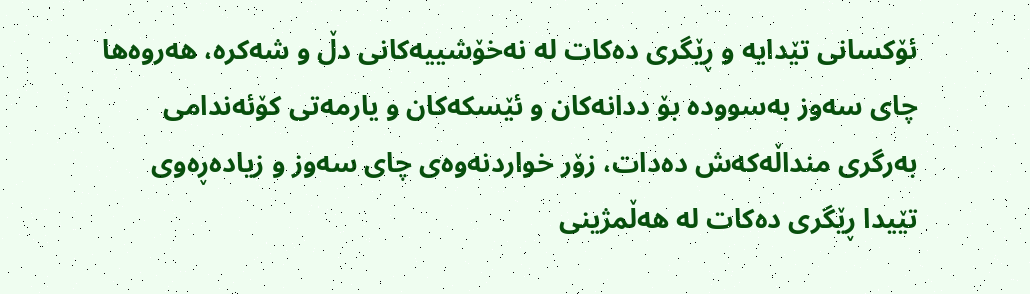ئۆکسانی تێدایە و ڕێگری دەکات لە نەخۆشییەکانی دڵ و شەکرە، هەروەها چای سەوز بەسوودە بۆ ددانەکان و ئێسکەکان و یارمەتی کۆئەندامی بەرگری منداڵەکەش دەدات، زۆر خواردنەوەی چای سەوز و زیادەڕەوی تێیدا ڕێگری دەکات لە هەڵمژینی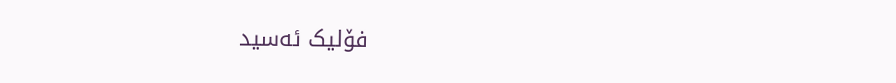فۆلیک ئەسید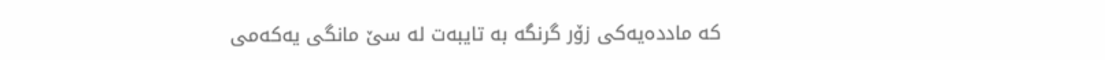کە ماددەیەکی زۆر گرنگە بە تایبەت لە سێ مانگی یەکەمی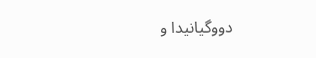دووگیانیدا و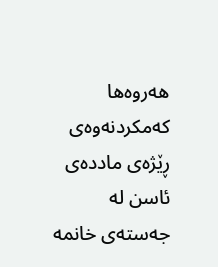هەروەها کەمکردنەوەی ڕێژەی ماددەی ئاسن لە جەستەی خانمە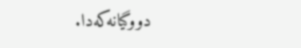دووگیانەکەدا.